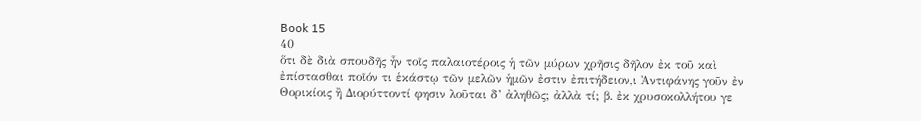Book 15
40
ὅτι δὲ διὰ σπουδῆς ἦν τοῖς παλαιοτέροις ἡ τῶν μύρων χρῆσις δῆλον ἐκ τοῦ καὶ ἐπίστασθαι ποῖόν τι ἑκάστῳ τῶν μελῶν ἡμῶν ἐστιν ἐπιτήδειον,ι Ἀντιφάνης γοῦν ἐν Θορικίοις ἢ Διορύττοντί φησιν λοῦται δ’ ἀληθῶς; ἀλλὰ τί; β. ἐκ χρυσοκολλήτου γε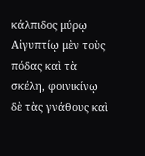κάλπιδος μύρῳ Αἰγυπτίῳ μὲν τοὺς πόδας καὶ τὰ σκέλη, φοινικίνῳ δὲ τὰς γνάθους καὶ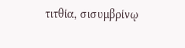τιτθία, σισυμβρίνῳ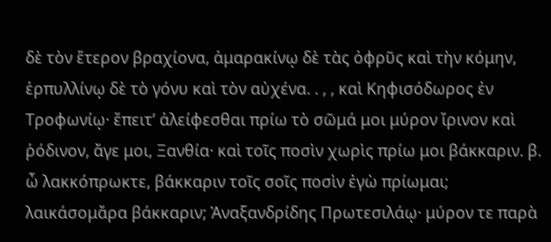δὲ τὸν ἕτερον βραχίονα, ἀμαρακίνῳ δὲ τὰς ὀφρῦς καὶ τὴν κόμην, ἑρπυλλίνῳ δὲ τὸ γόνυ καὶ τὸν αὐχένα. . , , καὶ Κηφισόδωρος ἐν Τροφωνίῳ· ἔπειτ’ ἀλείφεσθαι πρίω τὸ σῶμά μοι μύρον ἴρινον καὶ ῥόδινον, ἄγε μοι, Ξανθία· καὶ τοῖς ποσὶν χωρὶς πρίω μοι βάκκαριν. β. ὦ λακκόπρωκτε, βάκκαριν τοῖς σοῖς ποσὶν ἐγὼ πρίωμαι; λαικάσομἄρα βάκκαριν; Ἀναξανδρίδης Πρωτεσιλάῳ· μύρον τε παρὰ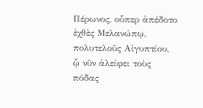Πέρωνος, οὗπερ ἀπέδοτο ἐχθὲς Μελανώπῳ, πολυτελοῦς Αἰγυπτίου, ᾧ νῦν ἀλείφει τοὺς πόδας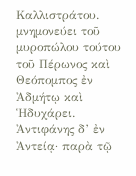Καλλιστράτου. μνημονεύει τοῦ μυροπώλου τούτου τοῦ Πέρωνος καὶ Θεόπομπος ἐν Ἀδμήτῳ καὶ Ἡδυχάρει. Ἀντιφάνης δ’ ἐν Ἀντείᾳ· παρὰ τῷ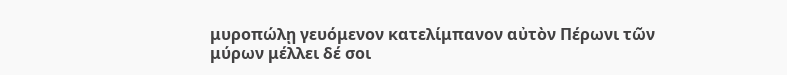μυροπώλῃ γευόμενον κατελίμπανον αὐτὸν Πέρωνι τῶν μύρων μέλλει δέ σοι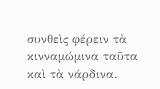συνθεὶς φέρειν τὰ κινναμώμινα ταῦτα καὶ τὰ νάρδινα.